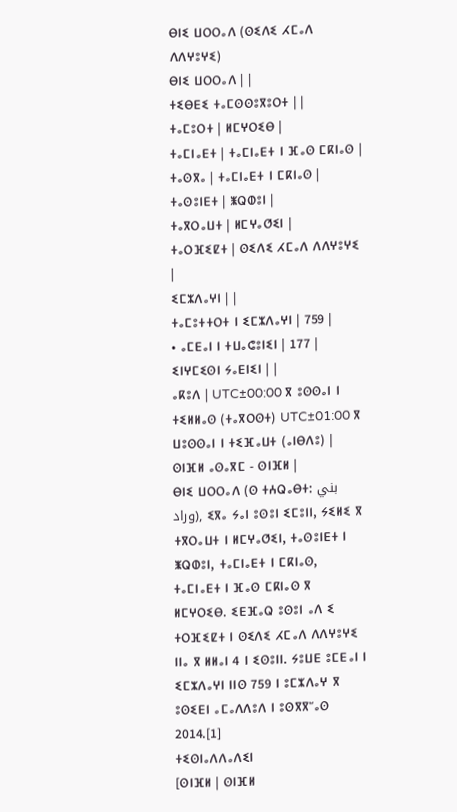ⴱⵏⵉ ⵡⵔⵔⴰⴷ (ⵙⵉⴷⵉ ⵃⵎⴰⴷ ⴷⴷⵖⵓⵖⵉ)
ⴱⵏⵉ ⵡⵔⵔⴰⴷ | |
ⵜⵉⴱⴹⵉ ⵜⴰⵎⵙⵙⵓⴳⵓⵔⵜ | |
ⵜⴰⵎⵓⵔⵜ | ⵍⵎⵖⵔⵉⴱ |
ⵜⴰⵎⵏⴰⴹⵜ | ⵜⴰⵎⵏⴰⴹⵜ ⵏ ⴼⴰⵙ ⵎⴽⵏⴰⵙ |
ⵜⴰⵙⴳⴰ | ⵜⴰⵎⵏⴰⴹⵜ ⵏ ⵎⴽⵏⴰⵙ |
ⵜⴰⵙⵓⵏⴹⵜ | ⵥⵕⵀⵓⵏ |
ⵜⴰⴳⵔⴰⵡⵜ | ⵍⵎⵖⴰⵚⵉⵏ |
ⵜⴰⵔⴼⵉⵇⵜ | ⵙⵉⴷⵉ ⵃⵎⴰⴷ ⴷⴷⵖⵓⵖⵉ |
ⵉⵎⵣⴷⴰⵖⵏ | |
ⵜⴰⵎⵓⵜⵜⵔⵜ ⵏ ⵉⵎⵣⴷⴰⵖⵏ | 759 |
• ⴰⵎⴹⴰⵏ ⵏ ⵜⵡⴰⵛⵓⵏⵉⵏ | 177 |
ⵉⵏⵖⵎⵉⵙⵏ ⵢⴰⴹⵏⵉⵏ | |
ⴰⴽⵓⴷ | UTC±00:00 ⴳ ⵓⵙⵙⴰⵏ ⵏ ⵜⵉⵍⵍⴰⵙ (ⵜⴰⴳⵔⵙⵜ) UTC±01:00 ⴳ ⵡⵓⵙⵙⴰⵏ ⵏ ⵜⵉⴼⴰⵡⵜ (ⴰⵏⴱⴷⵓ) |
ⵙⵏⴼⵍ ⴰⵙⴰⴳⵎ - ⵙⵏⴼⵍ |
ⴱⵏⵉ ⵡⵔⵔⴰⴷ (ⵙ ⵜⵄⵕⴰⴱⵜ: بني وراد), ⵉⴳⴰ ⵢⴰⵏ ⵓⵙⵓⵏ ⵉⵎⵓⵏⵏ, ⵢⵉⵍⵉ ⴳ ⵜⴳⵔⴰⵡⵜ ⵏ ⵍⵎⵖⴰⵚⵉⵏ, ⵜⴰⵙⵓⵏⴹⵜ ⵏ ⵥⵕⵀⵓⵏ, ⵜⴰⵎⵏⴰⴹⵜ ⵏ ⵎⴽⵏⴰⵙ, ⵜⴰⵎⵏⴰⴹⵜ ⵏ ⴼⴰⵙ ⵎⴽⵏⴰⵙ ⴳ ⵍⵎⵖⵔⵉⴱ. ⵉⴹⴼⴰⵕ ⵓⵙⵓⵏ ⴰⴷ ⵉ ⵜⵔⴼⵉⵇⵜ ⵏ ⵙⵉⴷⵉ ⵃⵎⴰⴷ ⴷⴷⵖⵓⵖⵉ ⵏⵏⴰ ⴳ ⵍⵍⴰⵏ 4 ⵏ ⵉⵙⵓⵏⵏ. ⵢⵓⵡⴹ ⵓⵎⴹⴰⵏ ⵏ ⵉⵎⵣⴷⴰⵖⵏ ⵏⵏⵙ 759 ⵏ ⵓⵎⵣⴷⴰⵖ ⴳ ⵓⵙⵉⴹⵏ ⴰⵎⴰⴷⴷⵓⴷ ⵏ ⵓⵙⴳⴳⵯⴰⵙ 2014.[1]
ⵜⵉⵙⵏⴰⴷⴷⴰⴷⵉⵏ
[ⵙⵏⴼⵍ | ⵙⵏⴼⵍ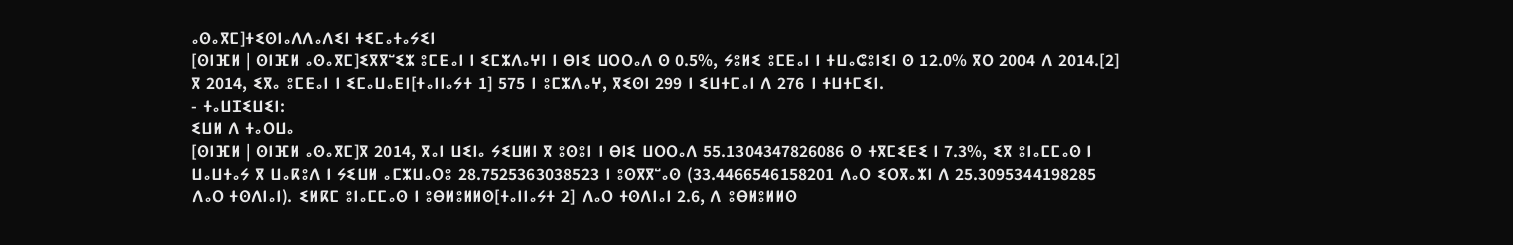ⴰⵙⴰⴳⵎ]ⵜⵉⵙⵏⴰⴷⴷⴰⴷⵉⵏ ⵜⵉⵎⴰⵜⴰⵢⵉⵏ
[ⵙⵏⴼⵍ | ⵙⵏⴼⵍ ⴰⵙⴰⴳⵎ]ⵉⴳⴳⵯⵉⵣ ⵓⵎⴹⴰⵏ ⵏ ⵉⵎⵣⴷⴰⵖⵏ ⵏ ⴱⵏⵉ ⵡⵔⵔⴰⴷ ⵙ 0.5%, ⵢⵓⵍⵉ ⵓⵎⴹⴰⵏ ⵏ ⵜⵡⴰⵛⵓⵏⵉⵏ ⵙ 12.0% ⴳⵔ 2004 ⴷ 2014.[2] ⴳ 2014, ⵉⴳⴰ ⵓⵎⴹⴰⵏ ⵏ ⵉⵎⴰⵡⴰⴹⵏ[ⵜⴰⵏⵏⴰⵢⵜ 1] 575 ⵏ ⵓⵎⵣⴷⴰⵖ, ⴳⵉⵙⵏ 299 ⵏ ⵉⵡⵜⵎⴰⵏ ⴷ 276 ⵏ ⵜⵡⵜⵎⵉⵏ.
- ⵜⴰⵡⵊⵉⵡⵉⵏ:
ⵉⵡⵍ ⴷ ⵜⴰⵔⵡⴰ
[ⵙⵏⴼⵍ | ⵙⵏⴼⵍ ⴰⵙⴰⴳⵎ]ⴳ 2014, ⴳⴰⵏ ⵡⵉⵏⴰ ⵢⵉⵡⵍⵏ ⴳ ⵓⵙⵓⵏ ⵏ ⴱⵏⵉ ⵡⵔⵔⴰⴷ 55.1304347826086 ⵙ ⵜⴳⵎⵉⴹⵉ ⵏ 7.3%, ⵉⴳ ⵓⵏⴰⵎⵎⴰⵙ ⵏ ⵡⴰⵡⵜⴰⵢ ⴳ ⵡⴰⴽⵓⴷ ⵏ ⵢⵉⵡⵍ ⴰⵎⵣⵡⴰⵔⵓ 28.7525363038523 ⵏ ⵓⵙⴳⴳⵯⴰⵙ (33.4466546158201 ⴷⴰⵔ ⵉⵔⴳⴰⵣⵏ ⴷ 25.3095344198285 ⴷⴰⵔ ⵜⵙⴷⵏⴰⵏ). ⵉⵍⴽⵎ ⵓⵏⴰⵎⵎⴰⵙ ⵏ ⵓⴱⵍⵓⵍⵍⵙ[ⵜⴰⵏⵏⴰⵢⵜ 2] ⴷⴰⵔ ⵜⵙⴷⵏⴰⵏ 2.6, ⴷ ⵓⴱⵍⵓⵍⵍⵙ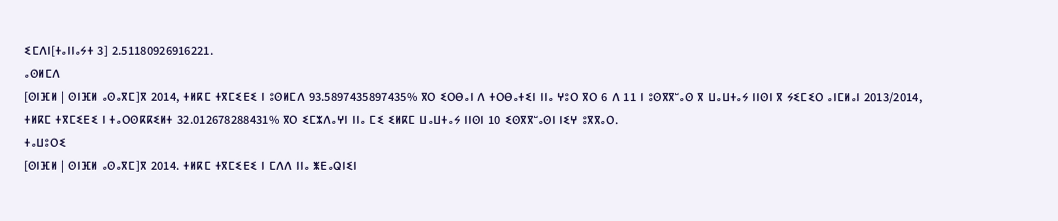ⵉⵎⴷⵏ[ⵜⴰⵏⵏⴰⵢⵜ 3] 2.51180926916221.
ⴰⵙⵍⵎⴷ
[ⵙⵏⴼⵍ | ⵙⵏⴼⵍ ⴰⵙⴰⴳⵎ]ⴳ 2014, ⵜⵍⴽⵎ ⵜⴳⵎⵉⴹⵉ ⵏ ⵓⵙⵍⵎⴷ 93.5897435897435% ⴳⵔ ⵉⵔⴱⴰⵏ ⴷ ⵜⵔⴱⴰⵜⵉⵏ ⵏⵏⴰ ⵖⵓⵔ ⴳⵔ 6 ⴷ 11 ⵏ ⵓⵙⴳⴳⵯⴰⵙ ⴳ ⵡⴰⵡⵜⴰⵢ ⵏⵏⵙⵏ ⴳ ⵢⵉⵎⵉⵔ ⴰⵏⵎⵍⴰⵏ 2013/2014, ⵜⵍⴽⵎ ⵜⴳⵎⵉⴹⵉ ⵏ ⵜⴰⵔⵙⴽⴽⵉⵍⵜ 32.012678288431% ⴳⵔ ⵉⵎⵣⴷⴰⵖⵏ ⵏⵏⴰ ⵎⵉ ⵉⵍⴽⵎ ⵡⴰⵡⵜⴰⵢ ⵏⵏⵙⵏ 10 ⵉⵙⴳⴳⵯⴰⵙⵏ ⵏⵉⵖ ⵓⴳⴳⴰⵔ.
ⵜⴰⵡⵓⵔⵉ
[ⵙⵏⴼⵍ | ⵙⵏⴼⵍ ⴰⵙⴰⴳⵎ]ⴳ 2014. ⵜⵍⴽⵎ ⵜⴳⵎⵉⴹⵉ ⵏ ⵎⴷⴷ ⵏⵏⴰ ⵥⴹⴰⵕⵏⵉⵏ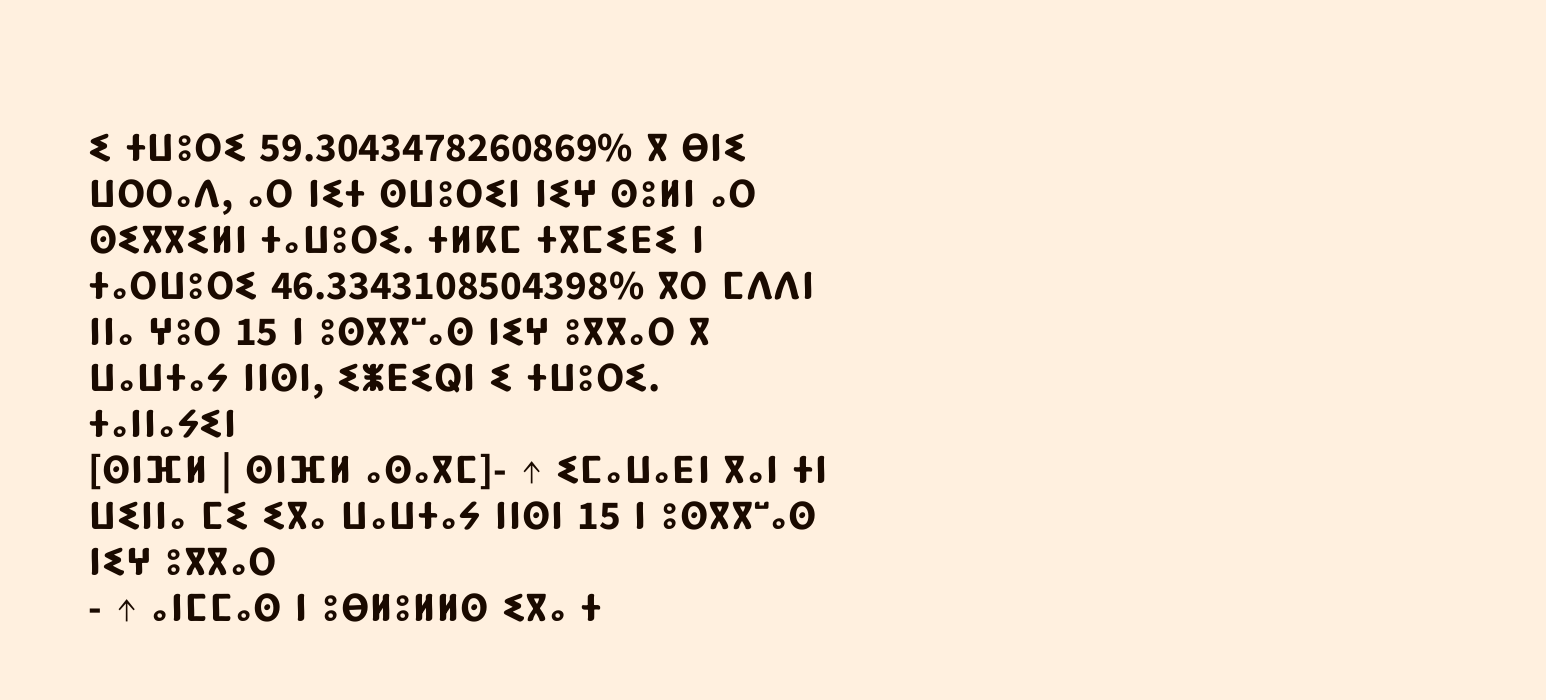ⵉ ⵜⵡⵓⵔⵉ 59.3043478260869% ⴳ ⴱⵏⵉ ⵡⵔⵔⴰⴷ, ⴰⵔ ⵏⵉⵜ ⵙⵡⵓⵔⵉⵏ ⵏⵉⵖ ⵙⵓⵍⵏ ⴰⵔ ⵙⵉⴳⴳⵉⵍⵏ ⵜⴰⵡⵓⵔⵉ. ⵜⵍⴽⵎ ⵜⴳⵎⵉⴹⵉ ⵏ ⵜⴰⵔⵡⵓⵔⵉ 46.3343108504398% ⴳⵔ ⵎⴷⴷⵏ ⵏⵏⴰ ⵖⵓⵔ 15 ⵏ ⵓⵙⴳⴳⵯⴰⵙ ⵏⵉⵖ ⵓⴳⴳⴰⵔ ⴳ ⵡⴰⵡⵜⴰⵢ ⵏⵏⵙⵏ, ⵉⵥⴹⵉⵕⵏ ⵉ ⵜⵡⵓⵔⵉ.
ⵜⴰⵏⵏⴰⵢⵉⵏ
[ⵙⵏⴼⵍ | ⵙⵏⴼⵍ ⴰⵙⴰⴳⵎ]- ↑ ⵉⵎⴰⵡⴰⴹⵏ ⴳⴰⵏ ⵜⵏ ⵡⵉⵏⵏⴰ ⵎⵉ ⵉⴳⴰ ⵡⴰⵡⵜⴰⵢ ⵏⵏⵙⵏ 15 ⵏ ⵓⵙⴳⴳⵯⴰⵙ ⵏⵉⵖ ⵓⴳⴳⴰⵔ
- ↑ ⴰⵏⵎⵎⴰⵙ ⵏ ⵓⴱⵍⵓⵍⵍⵙ ⵉⴳⴰ ⵜ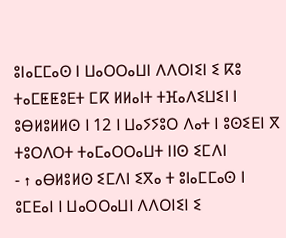ⵓⵏⴰⵎⵎⴰⵙ ⵏ ⵡⴰⵔⵔⴰⵡⵏ ⴷⴷⵔⵏⵉⵏ ⵉ ⴽⵓ ⵜⴰⵎⵟⵟⵓⴹⵜ ⵎⴽ ⵍⵍⴰⵏⵜ ⵜⴼⴰⴷⵉⵡⵉⵏ ⵏ ⵓⴱⵍⵓⵍⵍⵙ ⵏ 12 ⵏ ⵡⴰⵢⵢⵓⵔ ⴷⴰⵜ ⵏ ⵓⵙⵉⴹⵏ ⴳ ⵜⵓⵔⴷⵔⵜ ⵜⴰⵎⴰⵔⵔⴰⵡⵜ ⵏⵏⵙ ⵉⵎⴷⵏ
- ↑ ⴰⴱⵍⵓⵍⵙ ⵉⵎⴷⵏ ⵉⴳⴰ ⵜ ⵓⵏⴰⵎⵎⴰⵙ ⵏ ⵓⵎⴹⴰⵏ ⵏ ⵡⴰⵔⵔⴰⵡⵏ ⴷⴷⵔⵏⵉⵏ ⵉ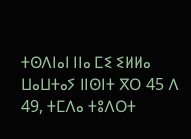ⵜⵙⴷⵏⴰⵏ ⵏⵏⴰ ⵎⵉ ⵉⵍⵍⴰ ⵡⴰⵡⵜⴰⵢ ⵏⵏⵙⵏⵜ ⴳⵔ 45 ⴷ 49, ⵜⵎⴷⴰ ⵜⵓⴷⵔⵜ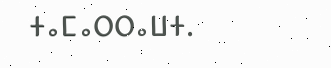ⵜⴰⵎⴰⵔⵔⴰⵡⵜ.